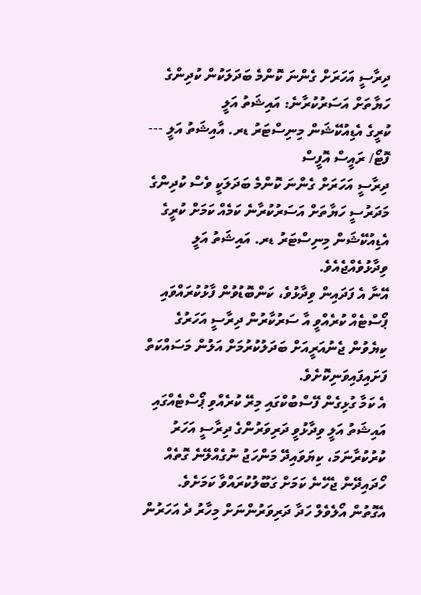ދިރާސީ އަހަރަށް ގެންނަ ކޮންމެ ބަދަލަކުން ކުދިންގެ ހަޔާތަށް އަސަރުކުރާނެ: އައިޝަތު އަލީ
ކުރީގެ އެޑިއުކޭޝަން މިނިސްޓަރު ޑރ. އާއިޝަތު އަލީ --- ފޮޓޯ/ ރައީސް އޮފީސް
ދިރާސީ އަހަރަށް ގެންނަ ކޮންމެ ބަދަލަކީ ވެސް ކުދިންގެ މަދަރުސީ ހަޔާތަށް އަސަރުކުރާނެ ކަމެއް ކަމަށް ކުރީގެ އެޑިއުކޭޝަން މިނިސްޓަރު ޑރ. އައިޝަތު އަލީ ވިދާޅުވެއްޖެއެވެ.
އޭނާ އެ ފަދައިން ވިދާޅުވެ، ކަންބޮޑުވުން ފާޅުކުރައްވައި ޕޯސްޓެއް ކުރެއްވީ އާ ސަރުކާރުން ދިރާސީ އަހަރުގެ ކިޔެވުން ޖެނުއަރީއަށް ބަދަލުކުރުމަށް އަލުން މަސައްކަތް ފަށައިފައިވަނިކޮށެވެ.
އެ ކަމާ ގުޅިގެން ފޭސްބުކްގައި މިރޭ ކުރެއްވި ޕޯސްޓެއްގައި އައިޝަތު އަލީ ވިދާޅުވީ ދަރިވަރުންގެ ދިރާސީ އަހަރު ކުރުކުރާނަމަ، ކިޔަވައިދޭ މަންހަޖު ނުގެއްލޭނެ ގޮތެއް ހޯދައިދޭން ޖެހޭނެ ކަމަށް ގަބޫލުކުރައްވާ ކަމަށެވެ.
އެގޮތުން އޯލެވެލް ހަދާ ދަރިވަރުންނަށް މިހާރު ދެ އަހަރުން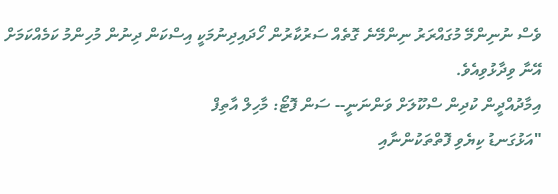ވެސް ނުނިންމޭ މުގައްރަރު ނިންމޭނެ ގޮތެއް ސަރުކާރުން ހޯދައިދިނުމަކީ އިސްކަން ދިނުން މުހިންމު ކަމެއްކަމަށް އޭނާ ވިދާޅުވިއެވެ.
އިމާދުއްދީން ކުދިން ސްކޫލަށް ވަންނަނީ-- ސަން ފޮޓޯ: މާހިލް އާތިފް
"އަޅުގަނޑު ކިޔެވި ފޮތްތަކުންނާއި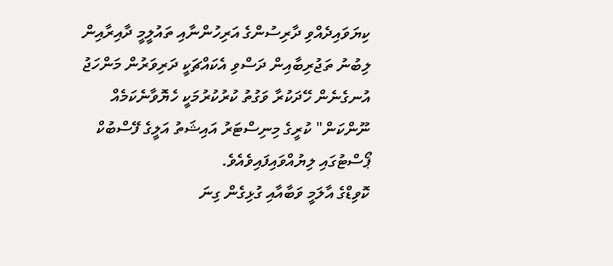ކިޔަވައިދެއްވި ދާރިސުންގެ އަރިހުންނާއި ތައުލީމީ ދާއިރާއިން ލިބުނު ތަޖުރިބާއިން ދަސްވި އެކައްޗަކީ ދަރިވަރުން މަންހަޖު އުނގެނެން ހޭދަކުރާ ވަގުތު ކުރުކުރުމަކީ ހެޔޮވާނެކަމެއް ނޫންކަން" ކުރީގެ މިނިސްޓަރު އައިޝަތު އަލީގެ ފޭސްބުކް ޕޯސްޓުގައި ލިޔުއްވައިފައިވެއެވެ.
ކޮވިޑްގެ އާލަމީ ވަބާއާއި ގުޅިގެން ގިނަ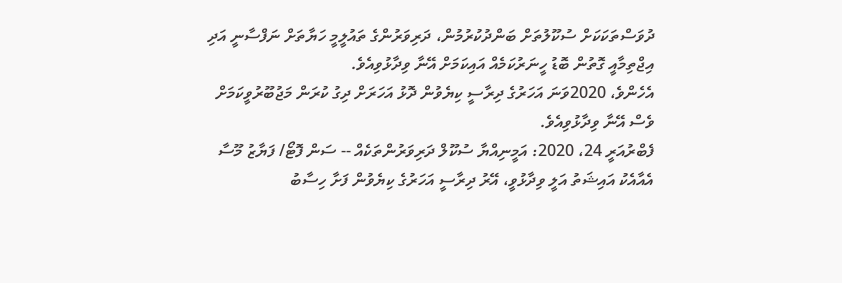ދުވަސްތަކަކަށް ސުކޫލުތަށް ބަންދުކުރުމުން، ދަރިވަރުންގެ ތައުލީމީ ހަޔާތަށް ނަފްސާނީ އަދި އިޖްތިމާއީ ގޮތުން ބޮޑު ހީނަރުކަމެއް އައިކަމަށް އޭނާ ވިދާޅުވިއެވެ.
އެހެންވެ، 2020ވަނަ އަހަރުގެ ދިރާސީ ކިޔެވުން ދޮޅު އަހަރަށް ދިގު ކުރަން މަޖުބޫރުވީކަމަށް ވެސް އޭނާ ވިދާޅުވިއެވެ.
ފެބްރުއަރީ 24، 2020: އަމީނިއްޔާ ސުކޫލް ދަރިވަރުންތަކެއް -- ސަން ފޮޓޯ/ ފަޔާޒު މޫސާ
އެއާއެކު އައިޝަތު އަލީ ވިދާޅުވީ، އޭރު ދިރާސީ އަހަރުގެ ކިޔެވުން ފަށާ ހިސާބު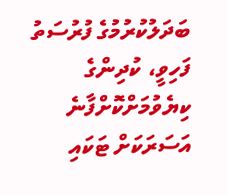ބަދަލުކުރުމުގެ ފުރުސަތު ފަހިވީ، ކުދިންގެ ކިޔެވުމަށްކޮށްފާނެ އަސަރަކަށް ޓަކައި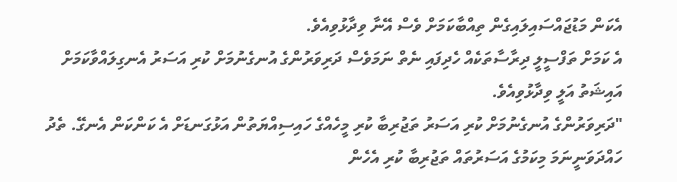އެކަން މަޑުޖައްސައިލައިގެން ތިއްބާކަމަށް ވެސް އޭނާ ވިދާޅުވިއެވެ.
އެ ކަމަށް ތަފްސީލީ ދިރާސާތަކެއް ހެދިފައި ނެތް ނަމަވެސް ދަރިވަރުންގެ އުނގެނުމަށް ކުރި އަސަރު އެނގިލައްވާކަމަށް އައިޝަތު އަލީ ވިދާޅުވިއެވެ.
"ދަރިވަރުންގެ އުނގެނުމަށް ކުރި އަސަރު ތަޖުރިބާ ކުރި މީހެއްގެ ހައިސިއްޔަތުން އަޅުގަނޑަށް އެ ކަންކަން އެނގޭ. ތެދު ހައްދަވަނީނަމަ މިކަމުގެ އަސަރުތައް ތަޖުރިބާ ކުރި އެހެން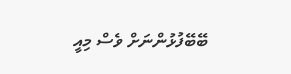ބޭބޭފުޅުންނަށް ވެސް މިއީ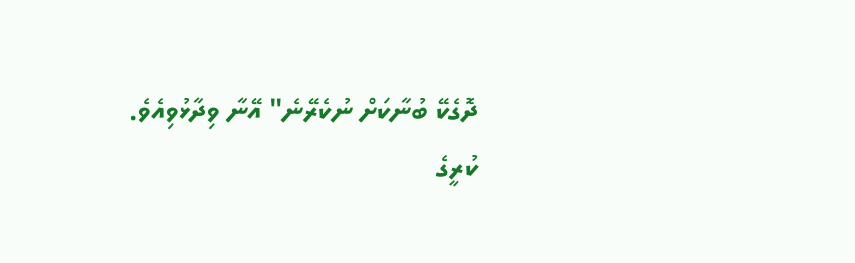ދޮގެކޭ ބުނާކަށް ނުކެރޭނެ" އޭނާ ވިދާޅުވިއެވެ.
ކުރީގެ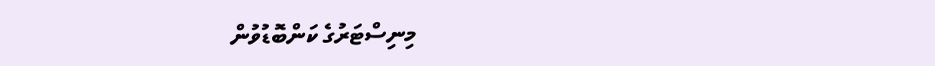މިނިސްޓަރުގެ ކަންބޮޑުވުން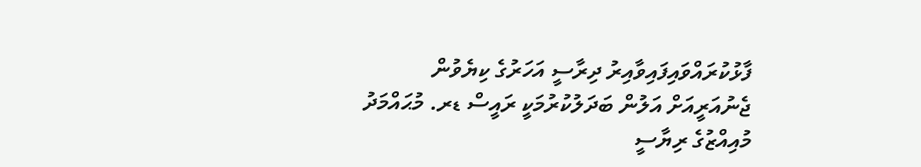ފާޅުކުރައްވައިފައިވާއިރު ދިރާސީ އަހަރުގެ ކިޔެވުން ޖެނުއަރީއަށް އަލުން ބަދަލުކުރުމަކީ ރައީސް ޑރ. މުޙައްމަދު މުއިއްޒުގެ ރިޔާސީ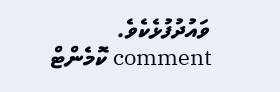ވައުދުފުޅެކެވެ.
comment ކޮމެންޓް